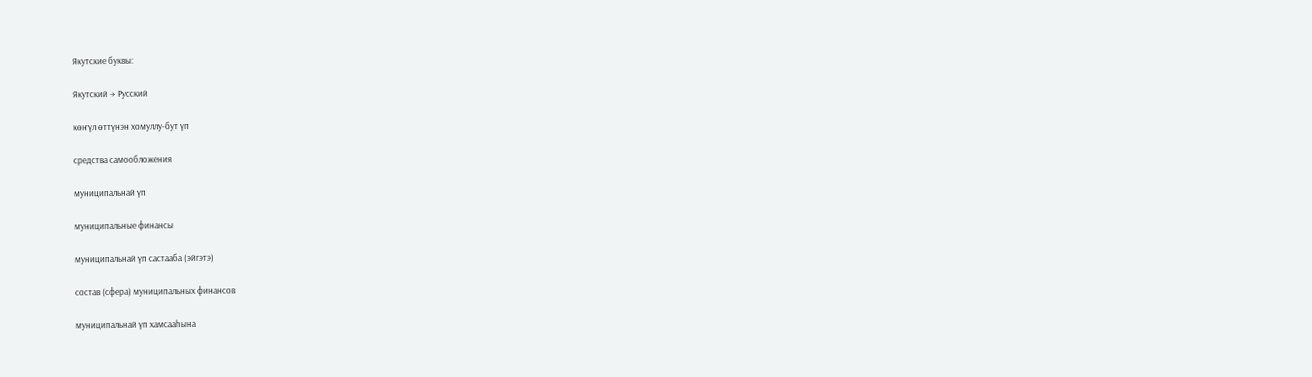Якутские буквы:

Якутский → Русский

көҥүл өттүнэн хомуллу-бут үп

средства самообложения

муниципальнай үп

муниципальные финансы

муниципальнай үп састааба (эйгэтэ)

состав (сфера) муниципальных финансов

муниципальнай үп хамсааһына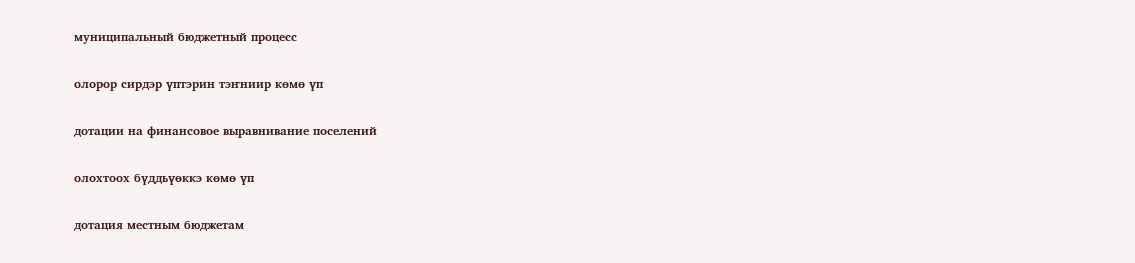муниципальный бюджетный процесс

олорор сирдэр үптэрин тэҥниир көмө үп

дотации на финансовое выравнивание поселений

олохтоох бүддьүөккэ көмө үп

дотация местным бюджетам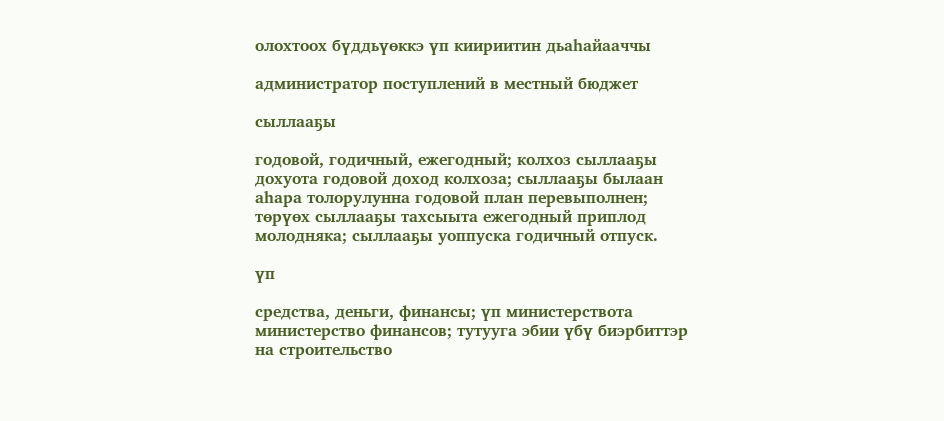олохтоох бүддьүөккэ үп киириитин дьаһайааччы

администратор поступлений в местный бюджет

сыллааҕы

годовой, годичный, ежегодный; колхоз сыллааҕы дохуота годовой доход колхоза; сыллааҕы былаан аһара толорулунна годовой план перевыполнен; төрүөх сыллааҕы тахсыыта ежегодный приплод молодняка; сыллааҕы уоппуска годичный отпуск.

үп

средства, деньги, финансы; үп министерствота министерство финансов; тутууга эбии үбү биэрбиттэр на строительство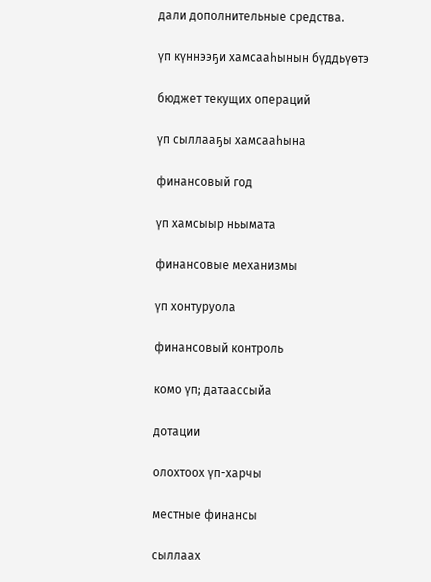дали дополнительные средства.

үп күннээҕи хамсааһынын бүддьүөтэ

бюджет текущих операций

үп сыллааҕы хамсааһына

финансовый год

үп хамсыыр ньымата

финансовые механизмы

үп хонтуруола

финансовый контроль

комо үп; датаассыйа

дотации

олохтоох үп-харчы

местные финансы

сыллаах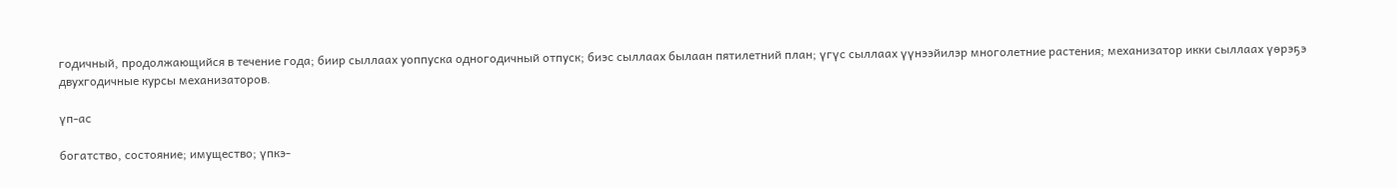годичный, продолжающийся в течение года; биир сыллаах уоппуска одногодичный отпуск; биэс сыллаах былаан пятилетний план; үгүс сыллаах үүнээйилэр многолетние растения; механизатор икки сыллаах үөрэҕэ двухгодичные курсы механизаторов.

үп-ас

богатство, состояние; имущество; үпкэ-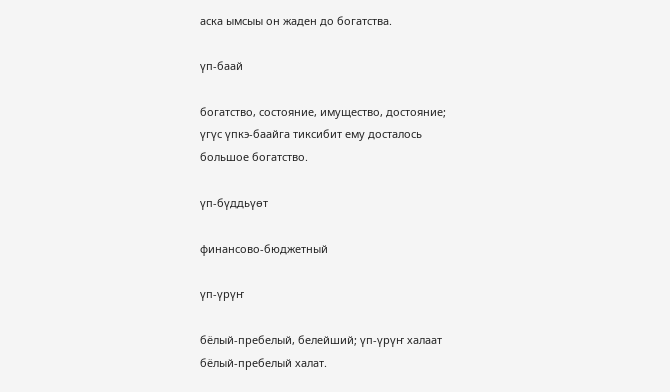аска ымсыы он жаден до богатства.

үп-баай

богатство, состояние, имущество, достояние; үгүс үпкэ-баайга тиксибит ему досталось большое богатство.

үп-бүддьүөт

финансово-бюджетный

үп-үрүҥ

бёлый-пребелый, белейший; үп-үрүҥ халаат бёлый-пребелый халат.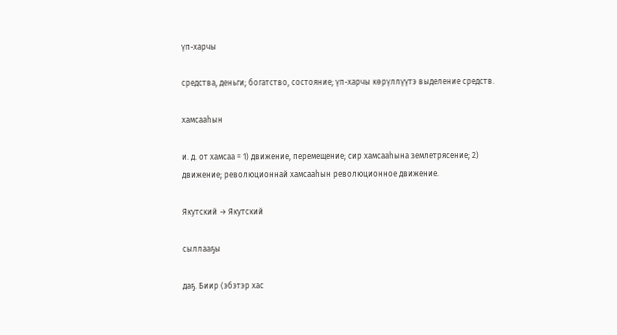үп-харчы

средства, деньги; богатство, состояние; үп-харчы көрүллүүтэ выделение средств.

хамсааһын

и. д. от хамсаа = 1) движение, перемещение; сир хамсааһына землетрясение; 2) движение; революционнай хамсааһын революционное движение.

Якутский → Якутский

сыллааҕы

даҕ. Биир (эбэтэр хас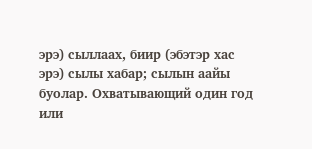эрэ) сыллаах, биир (эбэтэр хас эрэ) сылы хабар; сылын аайы буолар. Охватывающий один год или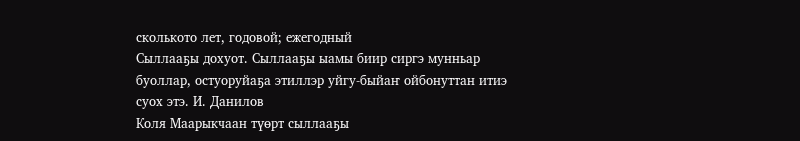сколькото лет, годовой; ежегодный
Сыллааҕы дохуот. Сыллааҕы ыамы биир сиргэ мунньар буоллар, остуоруйаҕа этиллэр уйгу-быйаҥ ойбонуттан итиэ суох этэ. И. Данилов
Коля Маарыкчаан түөрт сыллааҕы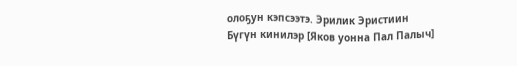олоҕун кэпсээтэ. Эрилик Эристиин
Бүгүн кинилэр [Яков уонна Пал Палыч]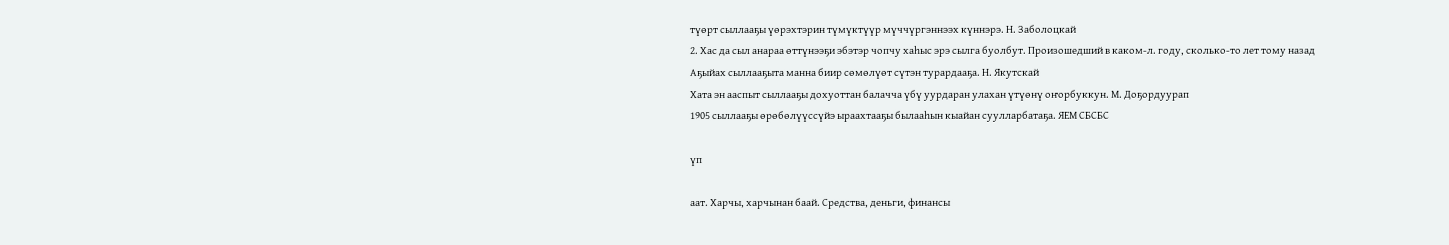түөрт сыллааҕы үөрэхтэрин түмүктүүр мүччүргэннээх күннэрэ. Н. Заболоцкай
2. Хас да сыл анараа өттүнээҕи эбэтэр чопчу хаһыс эрэ сылга буолбут. Произошедший в каком-л. году, сколько-то лет тому назад
Аҕыйах сыллааҕыта манна биир сөмөлүөт сүтэн турардааҕа. Н. Якутскай
Хата эн ааспыт сыллааҕы дохуоттан балачча үбү уурдаран улахан үтүөнү оҥорбуккун. М. Доҕордуурап
1905 сыллааҕы өрөбөлүүссүйэ ыраахтааҕы былааһын кыайан суулларбатаҕа. ЯЕМ СБСБС

үп

аат. Харчы, харчынан баай. Средства, деньги, финансы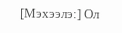[Мэхээлэ:] Ол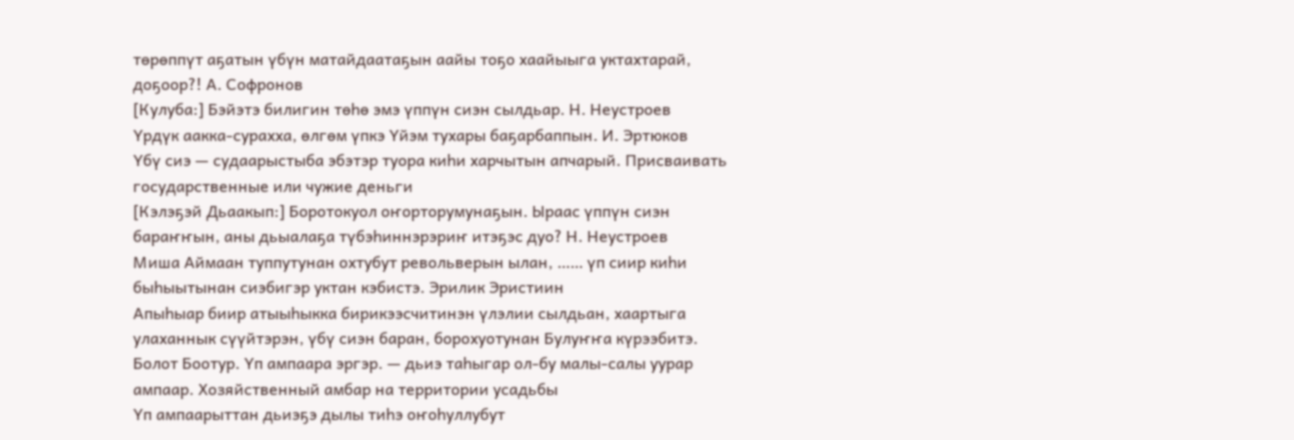төрөппүт аҕатын үбүн матайдаатаҕын аайы тоҕо хаайыыга уктахтарай, доҕоор?! А. Софронов
[Кулуба:] Бэйэтэ билигин төһө эмэ үппүн сиэн сылдьар. Н. Неустроев
Үрдүк аакка-сурахха, өлгөм үпкэ Үйэм тухары баҕарбаппын. И. Эртюков
Үбү сиэ — судаарыстыба эбэтэр туора киһи харчытын апчарый. Присваивать государственные или чужие деньги
[Кэлэҕэй Дьаакып:] Боротокуол оҥорторумунаҕын. Ыраас үппүн сиэн бараҥҥын, аны дьыалаҕа түбэһиннэрэриҥ итэҕэс дуо? Н. Неустроев
Миша Аймаан туппутунан охтубут револьверын ылан, …… үп сиир киһи быһыытынан сиэбигэр уктан кэбистэ. Эрилик Эристиин
Апыһыар биир атыыһыкка бирикээсчитинэн үлэлии сылдьан, хаартыга улаханнык сүүйтэрэн, үбү сиэн баран, борохуотунан Булуҥҥа күрээбитэ. Болот Боотур. Үп ампаара эргэр. — дьиэ таһыгар ол-бу малы-салы уурар ампаар. Хозяйственный амбар на территории усадьбы
Үп ампаарыттан дьиэҕэ дылы тиһэ оҥоһуллубут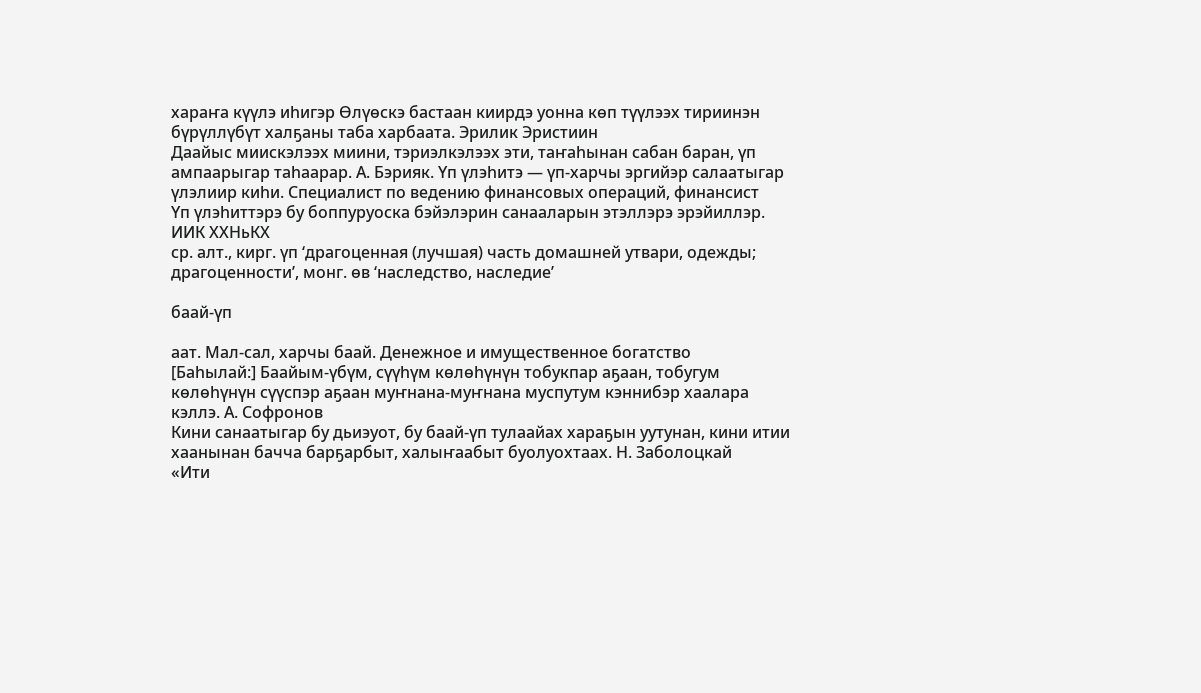хараҥа күүлэ иһигэр Өлүөскэ бастаан киирдэ уонна көп түүлээх тириинэн бүрүллүбүт халҕаны таба харбаата. Эрилик Эристиин
Даайыс миискэлээх миини, тэриэлкэлээх эти, таҥаһынан сабан баран, үп ампаарыгар таһаарар. А. Бэрияк. Үп үлэһитэ — үп-харчы эргийэр салаатыгар үлэлиир киһи. Специалист по ведению финансовых операций, финансист
Үп үлэһиттэрэ бу боппуруоска бэйэлэрин санааларын этэллэрэ эрэйиллэр. ИИК ХХНьКХ
ср. алт., кирг. үп ‘драгоценная (лучшая) часть домашней утвари, одежды; драгоценности’, монг. өв ‘наследство, наследие’

баай-үп

аат. Мал-сал, харчы баай. Денежное и имущественное богатство
[Баһылай:] Баайым-үбүм, сүүһүм көлөһүнүн тобукпар аҕаан, тобугум көлөһүнүн сүүспэр аҕаан муҥнана-муҥнана муспутум кэннибэр хаалара кэллэ. А. Софронов
Кини санаатыгар бу дьиэуот, бу баай-үп тулаайах хараҕын уутунан, кини итии хаанынан бачча барҕарбыт, халыҥаабыт буолуохтаах. Н. Заболоцкай
«Ити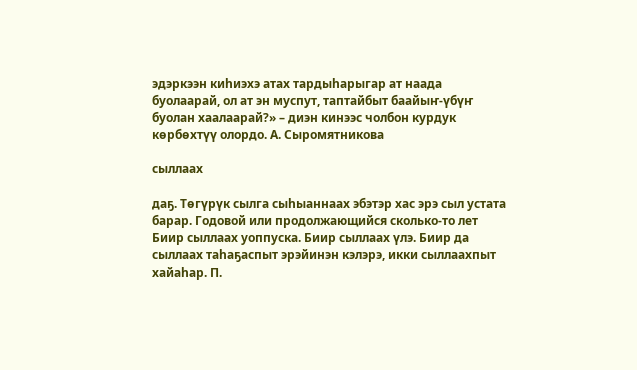эдэркээн киһиэхэ атах тардыһарыгар ат наада буолаарай, ол ат эн муспут, таптайбыт баайыҥ-үбүҥ буолан хаалаарай?» – диэн кинээс чолбон курдук көрбөхтүү олордо. А. Сыромятникова

сыллаах

даҕ. Төгүрүк сылга сыһыаннаах эбэтэр хас эрэ сыл устата барар. Годовой или продолжающийся сколько-то лет
Биир сыллаах уоппуска. Биир сыллаах үлэ. Биир да сыллаах таһаҕаспыт эрэйинэн кэлэрэ, икки сыллаахпыт хайаһар. П.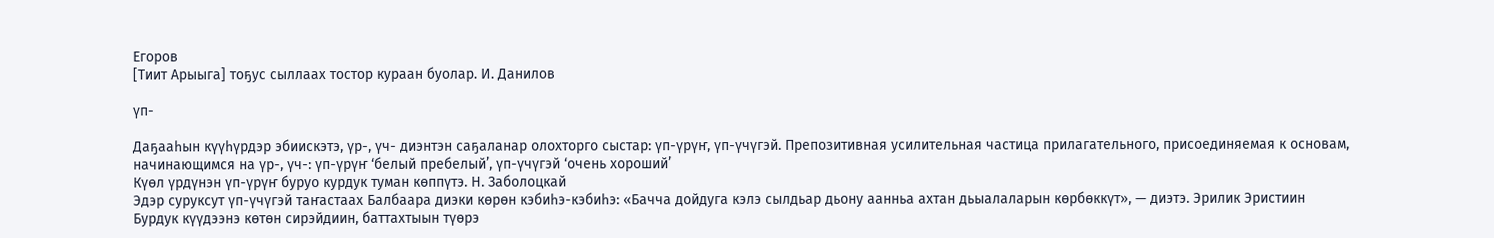Егоров
[Тиит Арыыга] тоҕус сыллаах тостор кураан буолар. И. Данилов

үп-

Даҕааһын күүһүрдэр эбиискэтэ, үр-, үч- диэнтэн саҕаланар олохторго сыстар: үп-үрүҥ, үп-үчүгэй. Препозитивная усилительная частица прилагательного, присоединяемая к основам, начинающимся на үр-, үч-: үп-үрүҥ ‘белый пребелый’, үп-үчүгэй ‘очень хороший’
Күөл үрдүнэн үп-үрүҥ буруо курдук туман көппүтэ. Н. Заболоцкай
Эдэр суруксут үп-үчүгэй таҥастаах Балбаара диэки көрөн кэбиһэ-кэбиһэ: «Бачча дойдуга кэлэ сылдьар дьону аанньа ахтан дьыалаларын көрбөккүт», — диэтэ. Эрилик Эристиин
Бурдук күүдээнэ көтөн сирэйдиин, баттахтыын түөрэ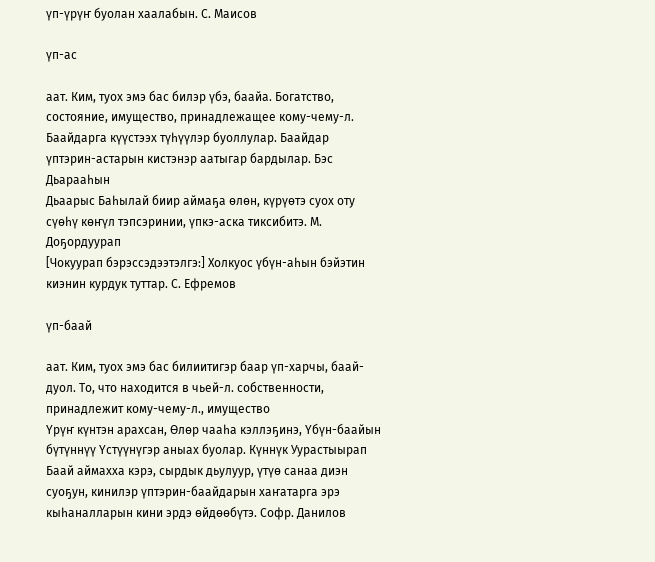үп-үрүҥ буолан хаалабын. С. Маисов

үп-ас

аат. Ким, туох эмэ бас билэр үбэ, баайа. Богатство, состояние, имущество, принадлежащее кому-чему-л.
Баайдарга күүстээх түһүүлэр буоллулар. Баайдар үптэрин-астарын кистэнэр аатыгар бардылар. Бэс Дьарааһын
Дьаарыс Баһылай биир аймаҕа өлөн, күрүөтэ суох оту сүөһү көҥүл тэпсэринии, үпкэ-аска тиксибитэ. М. Доҕордуурап
[Чокуурап бэрэссэдээтэлгэ:] Холкуос үбүн-аһын бэйэтин киэнин курдук туттар. С. Ефремов

үп-баай

аат. Ким, туох эмэ бас билиитигэр баар үп-харчы, баай-дуол. То, что находится в чьей-л. собственности, принадлежит кому-чему-л., имущество
Үрүҥ күнтэн арахсан, Өлөр чааһа кэллэҕинэ, Үбүн-баайын бүтүннүү Үстүүнүгэр аныах буолар. Күннүк Уурастыырап
Баай аймахха кэрэ, сырдык дьулуур, үтүө санаа диэн суоҕун, кинилэр үптэрин-баайдарын хаҥатарга эрэ кыһаналларын кини эрдэ өйдөөбүтэ. Софр. Данилов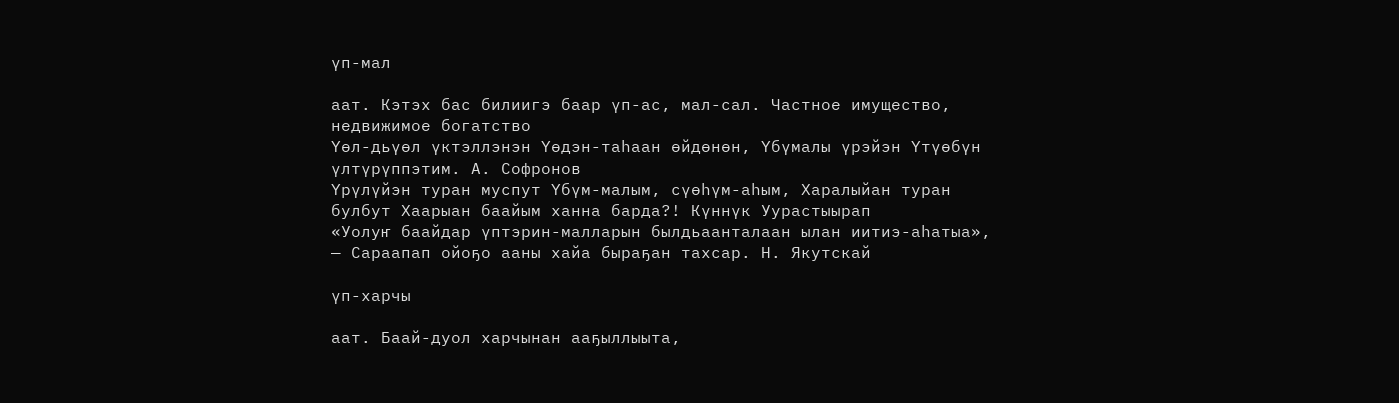үп-мал

аат. Кэтэх бас билиигэ баар үп-ас, мал-сал. Частное имущество, недвижимое богатство
Үөл-дьүөл үктэллэнэн Үөдэн-таһаан өйдөнөн, Үбүмалы үрэйэн Үтүөбүн үлтүрүппэтим. А. Софронов
Үрүлүйэн туран муспут Үбүм-малым, сүөһүм-аһым, Харалыйан туран булбут Хаарыан баайым ханна барда?! Күннүк Уурастыырап
«Уолуҥ баайдар үптэрин-малларын былдьаанталаан ылан иитиэ-аһатыа», — Сараапап ойоҕо ааны хайа быраҕан тахсар. Н. Якутскай

үп-харчы

аат. Баай-дуол харчынан ааҕыллыыта,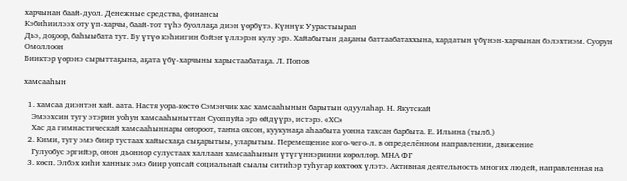харчынан баай-дуол. Денежные средства, финансы
Кэбиһиилээх оту үп-харчы, баай-тот түһэ буоллаҕа диэн үөрбүтэ. Күннүк Уурастыырап
Дьэ, доҕоор, баһыыбата тут. Бу үтүө кэһиигин бэйэҥ үллэрэн кулу эрэ. Хайабытын даҕаны баттаабатаххына, хардатын үбүнэн-харчынан бэлэхтиэм. Суорун Омоллоон
Бииктэр үөрэнэ сырыттаҕына, аҕата үбү-харчыны харыстаабатаҕа. Л. Попов

хамсааһын

  1. хамсаа диэнтэн хай. аата. Настя уора-көстө Сэмэнчик хас хамсааһынын барытын одуулаһар. Н. Якутскай
    Эмээхсин тугу этэрин уоһун хамсааһыныттан Суоппуйа эрэ өйдүүрэ, истэрэ. «ХС»
    Хас да гимнастическай хамсааһыннары оҥороот, таҥна охсон, куукунаҕа аһаабыта уонна тахсан барбыта. Е. Ильина (тылб.)
  2. Кими, тугу эмэ биир тустаах хайысхаҕа сыҕарытыы, уларытыы. Перемещение кого-чего-л. в определённом направлении, движение
    Гулуобус эргийэр, онон дьоннор сулустаах халлаан хамсааһынын үтүгүннэриини көрөллөр. МНА ФГ
  3. көсп. Элбэх киһи ханнык эмэ биир уопсай социальнай сыалы ситиһэр туһугар көхтөөх үлэтэ. Активная деятельность многих людей, направленная на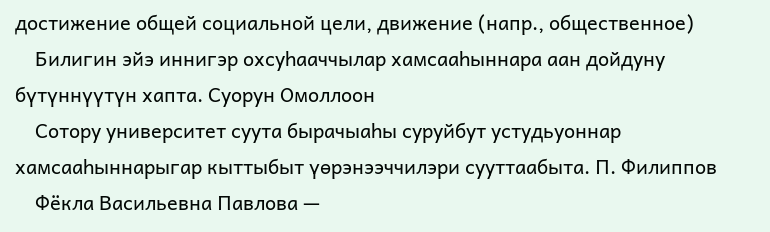достижение общей социальной цели, движение (напр., общественное)
    Билигин эйэ иннигэр охсуһааччылар хамсааһыннара аан дойдуну бүтүннүүтүн хапта. Суорун Омоллоон
    Сотору университет суута бырачыаһы суруйбут устудьуоннар хамсааһыннарыгар кыттыбыт үөрэнээччилэри сууттаабыта. П. Филиппов
    Фёкла Васильевна Павлова —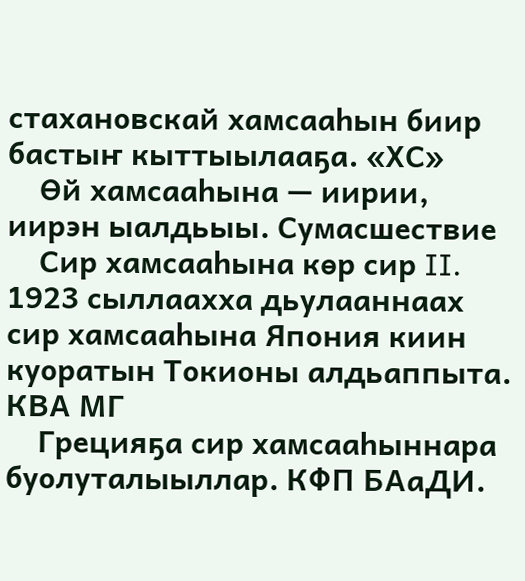стахановскай хамсааһын биир бастыҥ кыттыылааҕа. «ХС»
    Өй хамсааһына — иирии, иирэн ыалдьыы. Сумасшествие
    Сир хамсааһына көр сир II. 1923 сыллаахха дьулааннаах сир хамсааһына Япония киин куоратын Токионы алдьаппыта. КВА МГ
    Грецияҕа сир хамсааһыннара буолуталыыллар. КФП БАаДИ.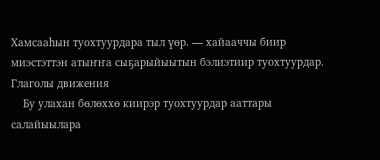Хамсааһын туохтуурдара тыл үөр. — хайааччы биир миэстэттэн атыҥҥа сыҕарыйыытын бэлиэтиир туохтуурдар. Глаголы движения
    Бу улахан бөлөххө киирэр туохтуурдар ааттары салайыылара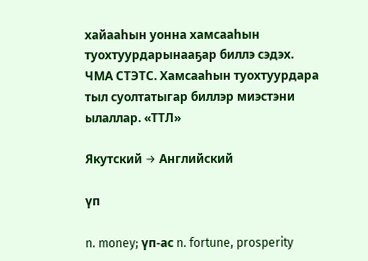хайааһын уонна хамсааһын туохтуурдарынааҕар биллэ сэдэх. ЧМА СТЭТС. Хамсааһын туохтуурдара тыл суолтатыгар биллэр миэстэни ылаллар. «ТТЛ»

Якутский → Английский

үп

n. money; үп-ас n. fortune, prosperity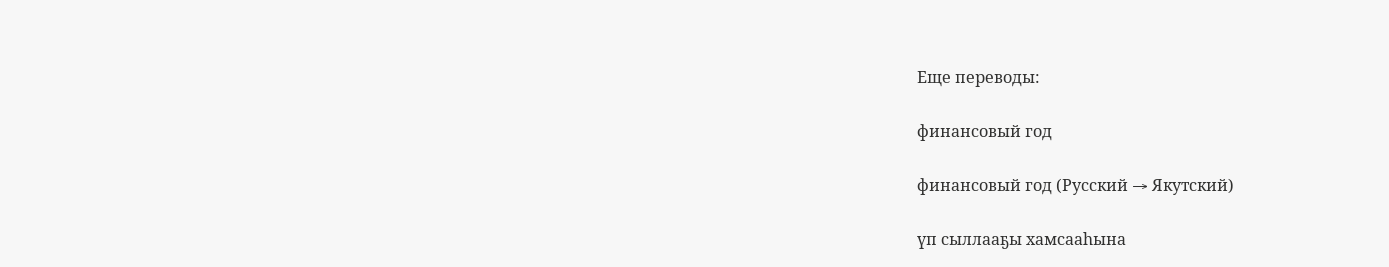Еще переводы:

финансовый год

финансовый год (Русский → Якутский)

үп сыллааҕы хамсааһына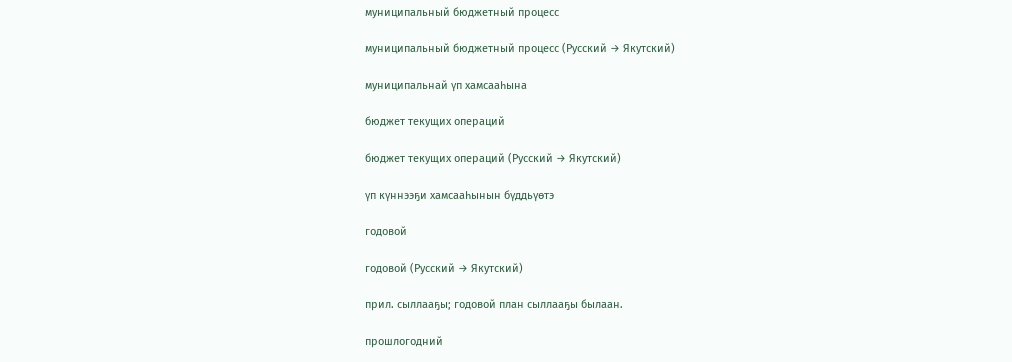муниципальный бюджетный процесс

муниципальный бюджетный процесс (Русский → Якутский)

муниципальнай үп хамсааһына

бюджет текущих операций

бюджет текущих операций (Русский → Якутский)

үп күннээҕи хамсааһынын бүддьүөтэ

годовой

годовой (Русский → Якутский)

прил. сыллааҕы; годовой план сыллааҕы былаан.

прошлогодний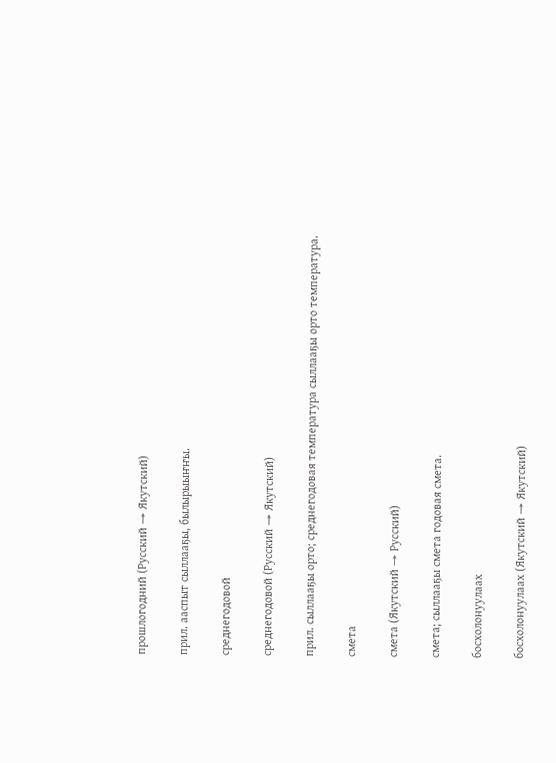прошлогодний (Русский → Якутский)

прил. ааспыт сыллааҕы, былырыыҥҥы.

среднегодовой

среднегодовой (Русский → Якутский)

прил. сыллааҕы орто; среднегодовая температура сыллааҕы орто температура.

смета

смета (Якутский → Русский)

смета; сыллааҕы смета годовая смета.

босхолонуулаах

босхолонуулаах (Якутский → Якутский)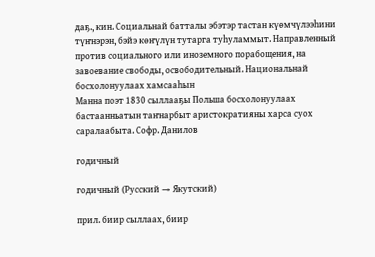даҕ., кин. Социальнай батталы эбэтэр тастан күөмчүлээһини түҥнэрэн, бэйэ көҥүлүн тутарга туһуламмыт. Направленный против социального или иноземного порабощения, на завоевание свободы, освободительный. Национальнай босхолонуулаах хамсааһын
Манна поэт 1830 сыллааҕы Польша босхолонуулаах бастаанньатын таҥнарбыт аристократияны харса суох саралаабыта. Софр. Данилов

годичный

годичный (Русский → Якутский)

прил. биир сыллаах, биир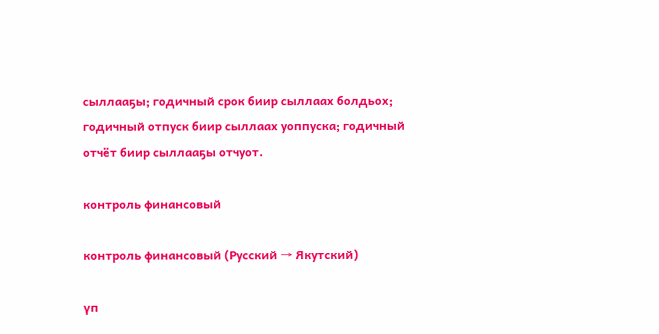сыллааҕы; годичный срок биир сыллаах болдьох; годичный отпуск биир сыллаах уоппуска; годичный отчёт биир сыллааҕы отчуот.

контроль финансовый

контроль финансовый (Русский → Якутский)

үп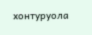хонтуруола